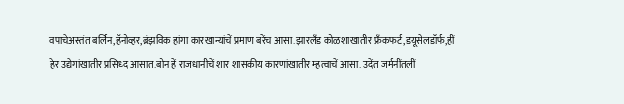वपाचेअस्तंत बर्लिन,हॅनोव्हर,ब्रंझविक हांगा कारखान्यांचें प्रमाण बरेंच आसा.झारलॅंड कोळशाखातीर फ्रॅंकफर्ट,डयूसेलडॉर्फ,हीं हेर उद्येगांखातीर प्रसिध्द आसात.बोन हें राजधानीचें शार शासकीय कारणांखातीर म्हत्वाचें आसा. उदेंत जर्मनींतलीं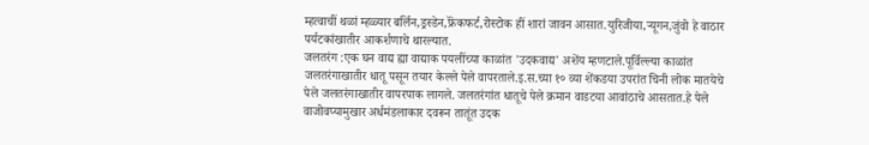म्हत्वाचीं थळां म्हळ्यार बर्लिन,ड्रस्डेन,फ्रॅंकफर्ट,रोस्टोक हीं शारां जावन आसात.युरिजीया,ऱ्यूगन,जुंवो हे वाठार पर्यटकांखातीर आकर्शणाचे थारल्यात.
जलतरंग :एक घन वाद्य ह्या वाद्याक पयलींच्या काळांत 'उदकवाद्य' अशेंय म्हणटाले.पूर्विल्ल्या काळांत जलतरंगाखातीर धातू पसून तयार केल्ले पेले वापरताले.इ.स.च्या १० व्या शेंकडया उपरांत चिनी लोक मातयेचे पेले जलतरंगाखातीर वापरपाक लागले. जलतरंगांत धातूचे पेले क्रमान वाडटया आवांठाचे आसतात.हे पेले वाजोवप्यामुखार अर्धमंडलाकार दवरून तातूंत उदक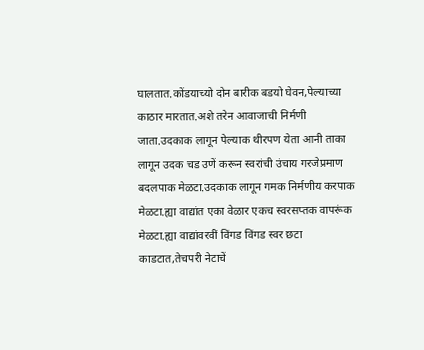घालतात.कोंडयाच्यो दोन बारीक बडयो घेवन,पेल्याच्या काठार मारतात.अशे तरेन आवाजाची निर्मणी जाता.उदकाक लागून पेल्याक थीरपण येता आनी ताका लागून उदक चड उणें करून स्वरांची उंचाय गरजेप्रमाण बदलपाक मेळटा.उदकाक लागून गमक निर्मणीय करपाक मेळटा.ह्या वाद्यांत एका वेळार एकच स्वरसप्तक वापरूंक मेळटा.ह्या वाद्यांवरवीं विंगड विंगड स्वर छटा काडटात,तेचपरी नेटाचें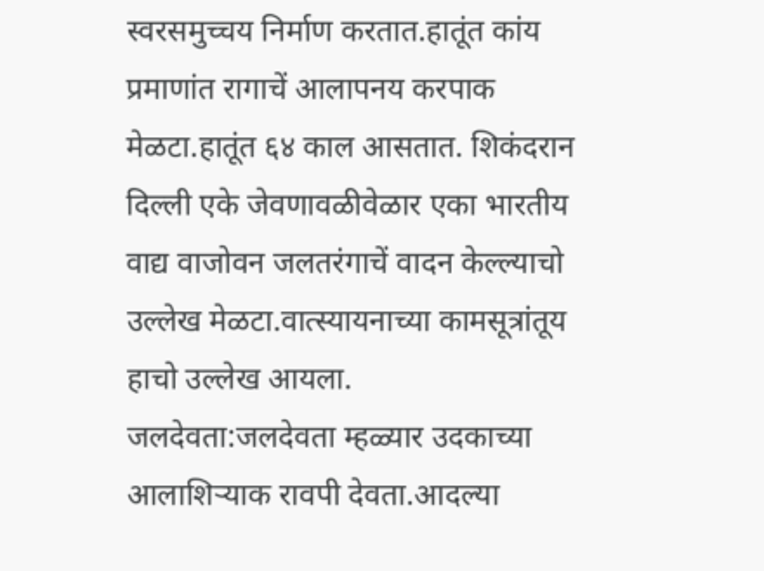स्वरसमुच्चय निर्माण करतात.हातूंत कांय प्रमाणांत रागाचें आलापनय करपाक मेळटा.हातूंत ६४ काल आसतात. शिकंदरान दिल्ली एके जेवणावळीवेळार एका भारतीय वाद्य वाजोवन जलतरंगाचें वादन केल्ल्याचो उल्लेख मेळटा.वात्स्यायनाच्या कामसूत्रांतूय हाचो उल्लेख आयला.
जलदेवता:जलदेवता म्हळ्यार उदकाच्या आलाशिऱ्याक रावपी देवता.आदल्या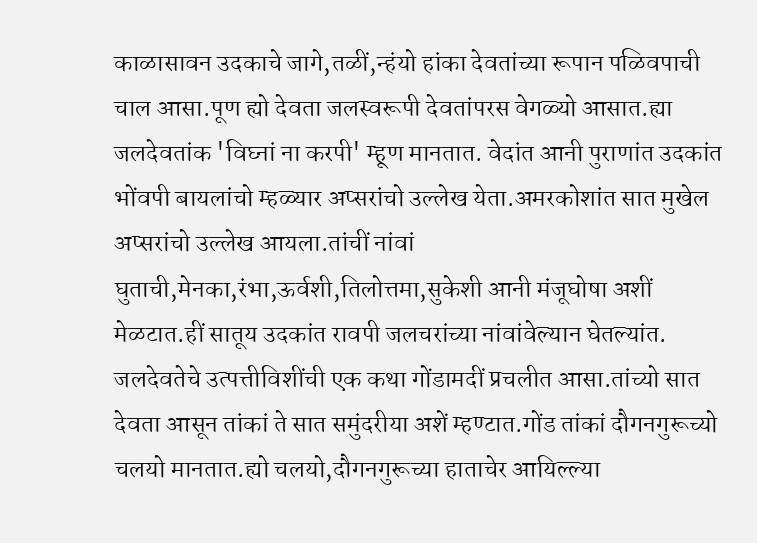काळासावन उदकाचे जागे,तळीं,न्हंयो हांका देवतांच्या रूपान पळिवपाची चाल आसा.पूण ह्यो देवता जलस्वरूपी देवतांपरस वेगळ्यो आसात.ह्या जलदेवतांक 'विघ्नां ना करपी' म्हूण मानतात. वेदांत आनी पुराणांत उदकांत भोंवपी बायलांचो म्हळ्यार अप्सरांचो उल्लेख येता.अमरकोशांत सात मुखेल अप्सरांचो उल्लेख आयला.तांचीं नांवां घुताची,मेनका,रंभा,ऊर्वशी,तिलोत्तमा,सुकेशी आनी मंजूघोषा अशीं मेळटात.हीं सातूय उदकांत रावपी जलचरांच्या नांवांवेल्यान घेतल्यांत. जलदेवतेचे उत्पत्तीविशींची एक कथा गोंडामदीं प्रचलीत आसा.तांच्यो सात देवता आसून तांकां ते सात समुंदरीया अशें म्हण्टात.गोंड तांकां दौगनगुरूच्यो चलयो मानतात.ह्यो चलयो,दौगनगुरूच्या हाताचेर आयिल्ल्या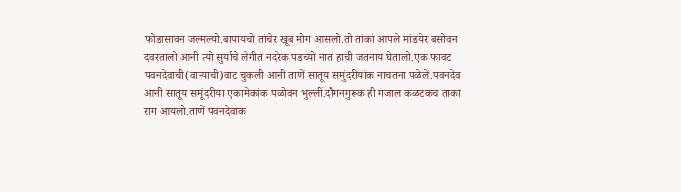फोडासावन जल्मल्यो.बापायचो तांचेर खूब मोग आसलो.तो तांकां आपले मांडयेर बसोवन दवरतालो आनी त्यो सुर्याचे लेगीत नदरेक पडच्यो नात हाची जतनाय घेतालो.एक फावट पवनदेवाची(वाऱ्याची)वाट चुकली आनी ताणें सातूय समुंदरीयांक नाचतना पळेलें.पवनदेव आनी सातूय समूंदरीया एकामेकांक पळोवन भुल्लीं.दौगनगुरूक ही गजाल कळटकच ताका राग आयलो.ताणें पवनदेवाक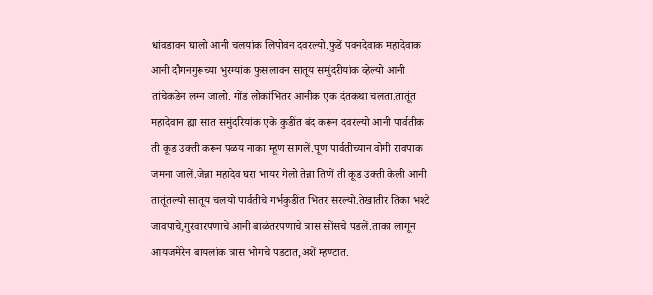धांवडावन घालो आनी चलयांक लिपोवन दवरल्यो.फुडें पवनदेवाक महादेवाक आनी दौगनगुरूच्या भुरग्यांक फुसलावन सातूय समुंदरीयांक व्हेल्यो आनी तांचेकडेन लग्न जालो. गोंड लोकांभितर आनीक एक दंतकथा चलता.तातूंत महादेवान ह्या सात समुंदरियांक एके कुडींत बंद करून दवरल्यो आनी पार्वतीक ती कूड उक्ती करून पळय नाका म्हूण सागलें.पूण पार्वतीच्यान वोगी रावपाक जमना जालें.जेन्ना महादेव घरा भायर गेलो तेन्ना तिणें ती कूड उक्ती केली आनी तातूंतल्यो सातूय चलयो पार्वतीचे गर्भकुडींत भितर सरल्यो.तेखातीर तिका भश्टे जावपाचे,गुरवारपणाचे आनी बाळंतरपणाचे त्रास सोंसचे पडलें.ताका लागून आयजमेरेन बायलांक त्रास भोगचे पडटात,अशें म्हण्टात.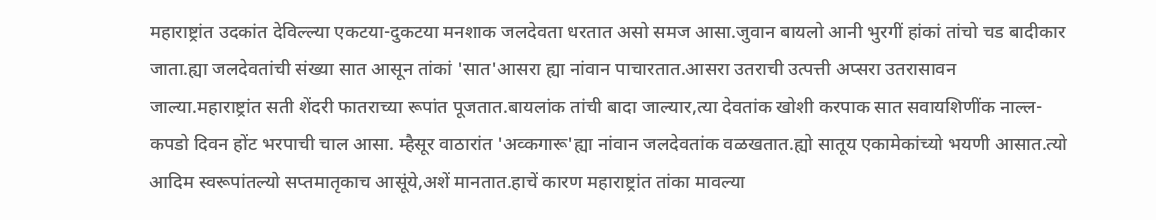महाराष्ट्रांत उदकांत देविल्ल्या एकटया-दुकटया मनशाक जलदेवता धरतात असो समज आसा.जुवान बायलो आनी भुरगीं हांकां तांचो चड बादीकार जाता.ह्या जलदेवतांची संख्या सात आसून तांकां 'सात'आसरा ह्या नांवान पाचारतात.आसरा उतराची उत्पत्ती अप्सरा उतरासावन जाल्या.महाराष्ट्रांत सती शेंदरी फातराच्या रूपांत पूजतात.बायलांक तांची बादा जाल्यार,त्या देवतांक खोशी करपाक सात सवायशिणींक नाल्ल-कपडो दिवन होंट भरपाची चाल आसा. म्हैसूर वाठारांत 'अव्कगारू'ह्या नांवान जलदेवतांक वळखतात.ह्यो सातूय एकामेकांच्यो भयणी आसात.त्यो आदिम स्वरूपांतल्यो सप्तमातृकाच आसूंये,अशें मानतात.हाचें कारण महाराष्ट्रांत तांका मावल्या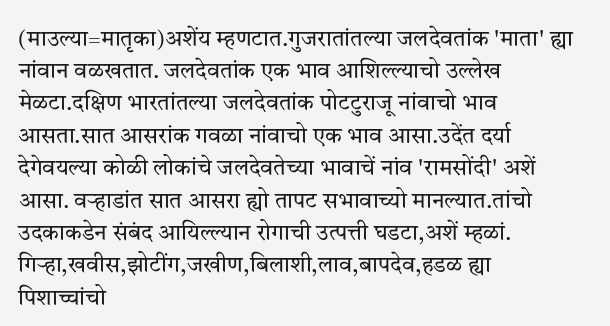(माउल्या=मातृका)अशेंय म्हणटात.गुजरातांतल्या जलदेवतांक 'माता' ह्या नांवान वळखतात. जलदेवतांक एक भाव आशिल्ल्याचो उल्लेख मेळटा.दक्षिण भारतांतल्या जलदेवतांक पोटटुराजू नांवाचो भाव आसता.सात आसरांक गवळा नांवाचो एक भाव आसा.उदेंत दर्या देगेवयल्या कोळी लोकांचे जलदेवतेच्या भावाचें नांव 'रामसोंदी' अशें आसा. वऱ्हाडांत सात आसरा ह्यो तापट सभावाच्यो मानल्यात.तांचो उदकाकडेन संबंद आयिल्ल्यान रोगाची उत्पत्ती घडटा,अशें म्हळां. गिऱ्हा,खवीस,झोटींग,जखीण,बिलाशी,लाव,बापदेव,हडळ ह्या पिशाच्चांचो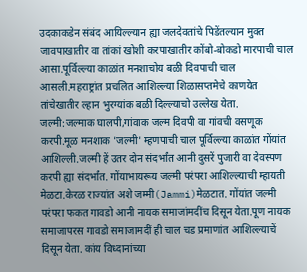उदकाकडेन संबंद आयिल्ल्यान ह्या जलदेवतांचे पिडेंतल्यान मुक्त जावपाखातीर वा तांकां खोशी करपाखातीर कोंबो-बोकडो मारपाची चाल आसा.पूर्विल्ल्या काळांत मनशाचोय बळी दिवपाची चाल आसली.महराष्ट्रांत प्रचलित आशिल्ल्या शिळासप्तमेचे काणयेत तांचेखातीर ल्हान भुरग्यांक बळी दिल्ल्याचो उल्लेख येता.
जल्मी:जल्माक घालपी,गांवाक जल्म दिवपी वा गांवची वसणूक करपी.मूळ मनशाक 'जल्मी' म्हणपाची चाल पूर्विल्ल्या काळांत गोंयांत आशिल्ली.जल्मी हें उतर दोन संदर्भांत आनी दुसरें पुजारी वा देवस्पण करपी ह्या संदर्भांत. गोंयाभायरूय जल्मी परंपरा आशिल्ल्याची म्हायती मेळटा.केरळ राज्यांत अशे जम्मी(Jammi)मेळटात. गोंयांत जल्मी परंपरा फकत गावडो आनी नायक समाजांमदींच दिसून येता.पूण नायक समाजापरस गावडो समाजामदीं ही चाल चड प्रमाणांत आशिल्ल्याचें दिसून येता. कांय विध्दानांच्या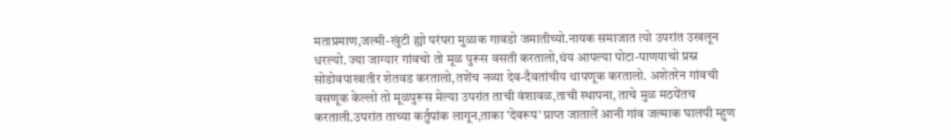मताप्रमाण,जल्मी-खुंटी ह्यो परंपरा मुळाक गावडो जमातीच्यो.नायक समाजात त्यो उपरांत उखलून धरल्यो. ज्या जाग्यार गांवचो तो मूळ पुरूस वसती करतालो,थंय आपल्या पोटा-पाणयाचो प्रस्न सोडोवपाखातीर शेतवड करतालो,तशेंच नव्या देव-दैवतांचीय थापणूक करतालो. अशेतरेन गांवची वसणूक केल्लो तो मूळपुरूस मेल्या उपरांत ताची वंशावळ,ताची स्थापना, ताचे मुळ मठयेंतच करताली.उपरांत ताच्या कर्तुपांक लागून,ताका 'देवरूप' प्राप्त जातालें आनी गांव जल्माक घालपी म्हुण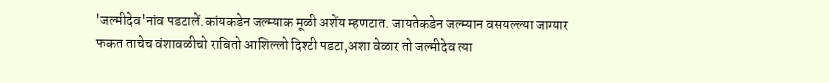'जल्मीदेव'नांव पडटालें.कांयकडेन जल्म्याक मूळी अशेंय म्हणटात. जायतेकडेन जल्म्यान वसयल्ल्या जाग्यार फकत ताचेच वंशावळीचो राबितो आशिल्लो दिश्टी पडटा,अशा वेळार तो जल्मीदेव त्या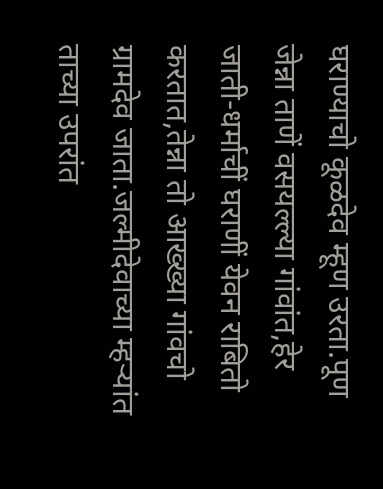घराण्याचो कूळदेव म्हूण उरता.पूण जेन्ना ताणें वसयल्ल्या गांवांत,हेर जाती-धर्माचीं घराणीं येवन राबितो करतात,तेन्ना तो आख्ख्या गांवचो ग्रामदेव जाता.जल्मीदेवाच्या म्हऱ्यांत ताच्या उपरांत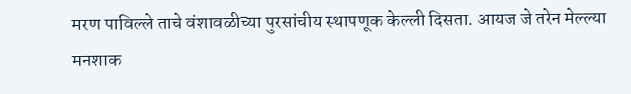मरण पाविल्ले ताचे वंशावळीच्या पुरसांचीय स्थापणूक केल्ली दिसता. आयज जे तरेन मेल्ल्या मनशाक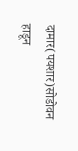दामार(पयशार)सोडोवन हाडून